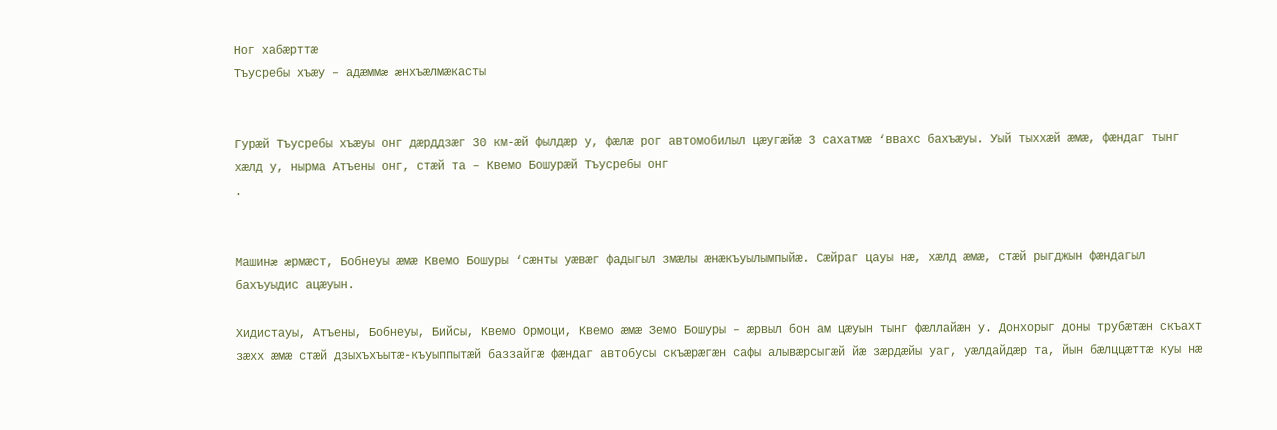Ног хабæрттæ
Тъусребы хъæу – адæммæ æнхъæлмæкасты


Гурæй Тъусребы хъæуы онг дæрддзæг 30 км-æй фылдæр у, фæлæ рог автомобилыл цæугæйæ 3 сахатмæ ‘ввахс бахъæуы. Уый тыххæй æмæ, фæндаг тынг хæлд у, нырма Атъены онг, стæй та – Квемо Бошурæй Тъусребы онг
.


Машинæ æрмæст, Бобнеуы æмæ Квемо Бошуры ‘сæнты уæвæг фадыгыл змæлы æнæкъуылымпыйæ. Сæйраг цауы нæ, хæлд æмæ, стæй рыгджын фæндагыл бахъуыдис ацæуын.

Хидистауы, Атъены, Бобнеуы, Бийсы, Квемо Ормоци, Квемо æмæ Земо Бошуры – æрвыл бон ам цæуын тынг фæллайæн у. Донхорыг доны трубæтæн скъахт зæхх æмæ стæй дзыхъхъытæ-къуыппытæй баззайгæ фæндаг автобусы скъæрæгæн сафы алывæрсыгæй йæ зæрдæйы уаг, уæлдайдæр та, йын бæлццæттæ куы нæ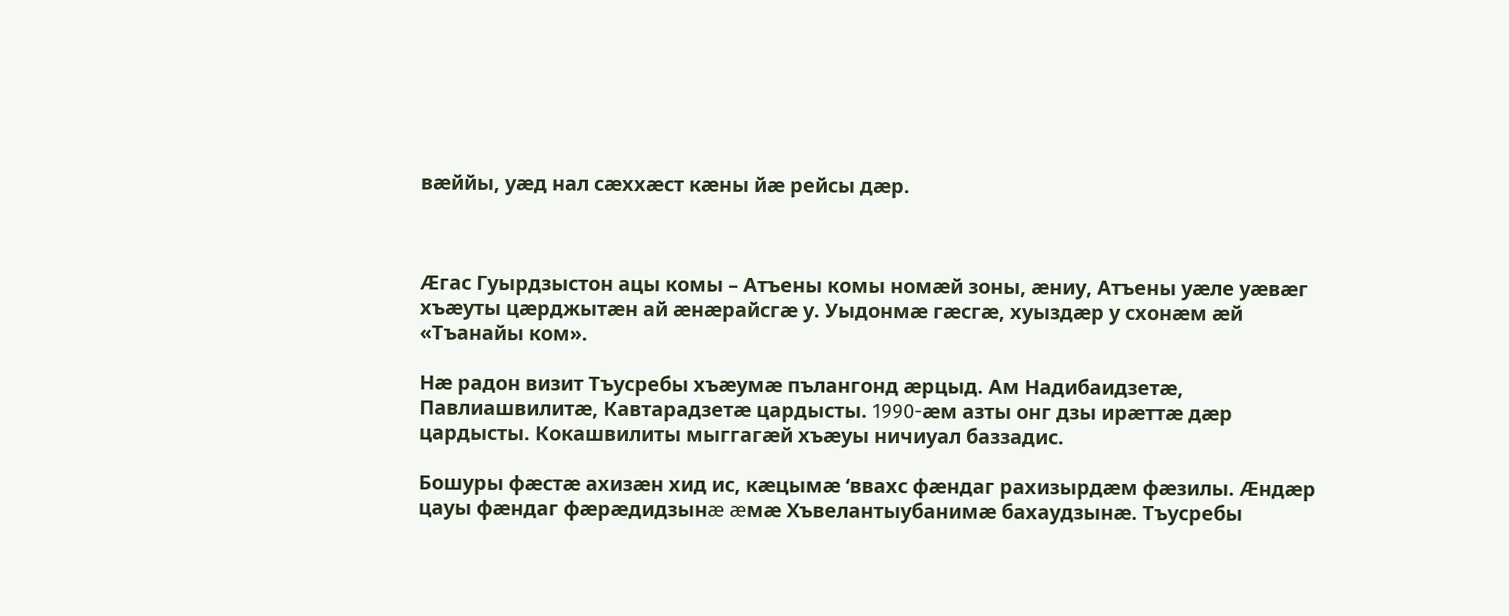вæййы, уæд нал сæххæст кæны йæ рейсы дæр.



Æгас Гуырдзыстон ацы комы – Атъены комы номæй зоны, æниу, Атъены уæле уæвæг хъæуты цæрджытæн ай æнæрайсгæ у. Уыдонмæ гæсгæ, хуыздæр у схонæм æй «Тъанайы ком».

Нæ радон визит Тъусребы хъæумæ пълангонд æрцыд. Ам Надибаидзетæ, Павлиашвилитæ, Кавтарадзетæ цардысты. 1990-æм азты онг дзы ирæттæ дæр цардысты. Кокашвилиты мыггагæй хъæуы ничиуал баззадис.

Бошуры фæстæ ахизæн хид ис, кæцымæ ‘ввахс фæндаг рахизырдæм фæзилы. Æндæр цауы фæндаг фæрæдидзынæ æмæ Хъвелантыубанимæ бахаудзынæ. Тъусребы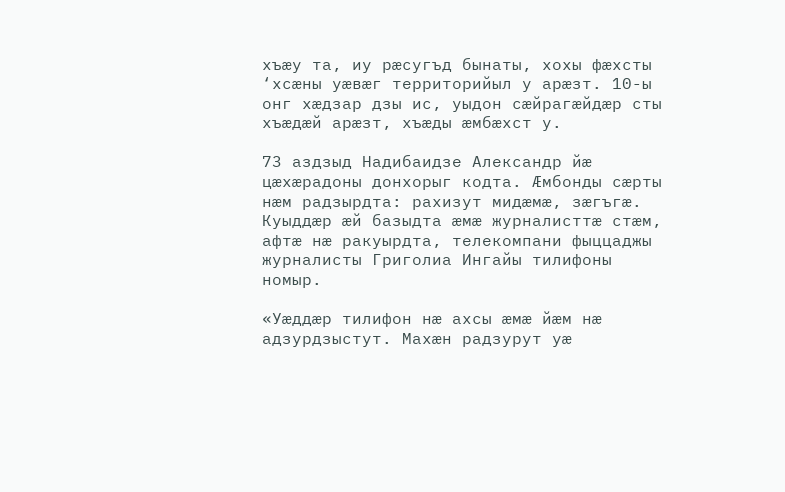хъæу та, иу рæсугъд бынаты, хохы фæхсты ‘хсæны уæвæг территорийыл у арæзт. 10-ы онг хæдзар дзы ис, уыдон сæйрагæйдæр сты хъæдæй арæзт, хъæды æмбæхст у.

73 аздзыд Надибаидзе Александр йæ цæхæрадоны донхорыг кодта. Æмбонды сæрты нæм радзырдта: рахизут мидæмæ, зæгъгæ. Куыддæр æй базыдта æмæ журналисттæ стæм, афтæ нæ ракуырдта, телекомпани фыццаджы журналисты Григолиа Ингайы тилифоны номыр.

«Уæддæр тилифон нæ ахсы æмæ йæм нæ адзурдзыстут. Махæн радзурут уæ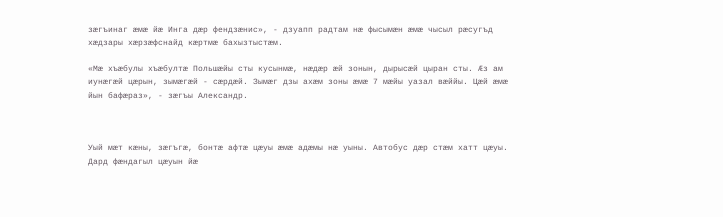зæгъинаг æмæ йæ Инга дæр фендзæнис», - дзуапп радтам нæ фысымæн æмæ чысыл рæсугъд хæдзары хæрзæфснайд кæртмæ бахызтыстæм.

«Мæ хъæбулы хъæбултæ Польшæйы сты кусынмæ, нæдæр æй зонын, дырысæй цыран сты. Æз ам иунæгæй цæрын, зымæгæй - сæрдæй. Зымæг дзы ахæм зоны æмæ 7 мæйы уазал вæййы. Цæй æмæ йын бафæраз», - зæгъы Александр.



Уый мæт кæны, зæгъгæ, бонтæ афтæ цæуы æмæ адæмы нæ уыны. Автобус дæр стæм хатт цæуы. Дард фæндагыл цæуын йæ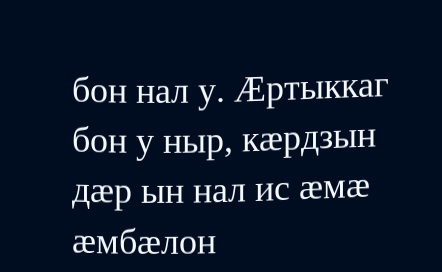бон нал у. Æртыккаг бон у ныр, кæрдзын дæр ын нал ис æмæ æмбæлон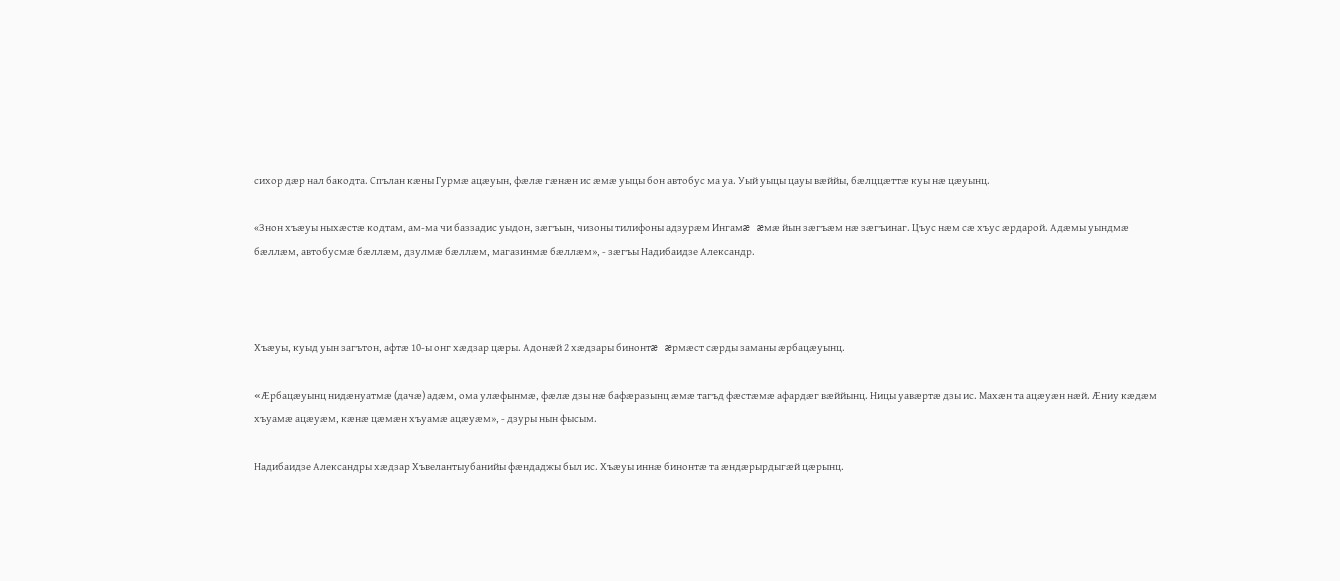сихор дæр нал бакодта. Спълан кæны Гурмæ ацæуын, фæлæ гæнæн ис æмæ уыцы бон автобус ма уа. Уый уыцы цауы вæййы, бæлццæттæ куы нæ цæуынц.

«Знон хъæуы ныхæстæ кодтам, ам-ма чи баззадис уыдон, зæгъын, чизоны тилифоны адзурæм Ингамæ æмæ йын зæгъæм нæ зæгъинаг. Цъус нæм сæ хъус æрдарой. Адæмы уындмæ бæллæм, автобусмæ бæллæм, дзулмæ бæллæм, магазинмæ бæллæм», - зæгъы Надибаидзе Александр.



Хъæуы, куыд уын загътон, афтæ 10-ы онг хæдзар цæры. Адонæй 2 хæдзары бинонтæ æрмæст сæрды заманы æрбацæуынц.

«Æрбацæуынц нидæнуатмæ (дачæ) адæм, ома улæфынмæ, фæлæ дзы нæ бафæразынц æмæ тагъд фæстæмæ афардæг вæййынц. Ницы уавæртæ дзы ис. Махæн та ацæуæн нæй. Æниу кæдæм хъуамæ ацæуæм, кæнæ цæмæн хъуамæ ацæуæм», - дзуры нын фысым.

Надибаидзе Александры хæдзар Хъвелантыубанийы фæндаджы был ис. Хъæуы иннæ бинонтæ та æндæрырдыгæй цæрынц.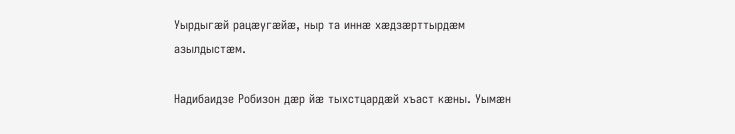Уырдыгæй рацæугæйæ, ныр та иннæ хæдзæрттырдæм азылдыстæм.

Надибаидзе Робизон дæр йæ тыхстцардæй хъаст кæны. Уымæн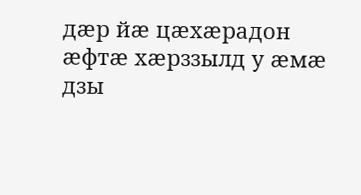дæр йæ цæхæрадон æфтæ хæрззылд у æмæ дзы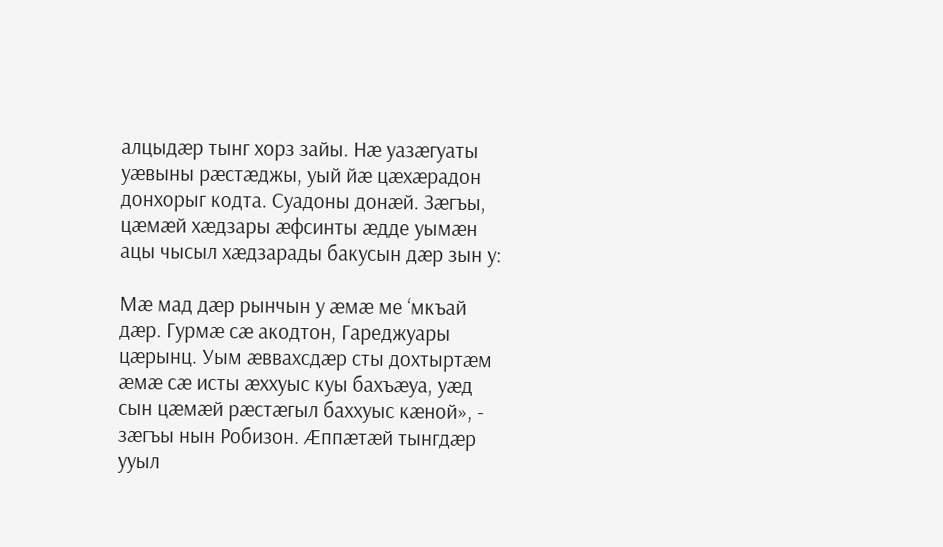алцыдæр тынг хорз зайы. Нæ уазæгуаты уæвыны рæстæджы, уый йæ цæхæрадон донхорыг кодта. Суадоны донæй. Зæгъы, цæмæй хæдзары æфсинты æдде уымæн ацы чысыл хæдзарады бакусын дæр зын у:

Мæ мад дæр рынчын у æмæ ме ‘мкъай дæр. Гурмæ сæ акодтон, Гареджуары цæрынц. Уым æввахсдæр сты дохтыртæм æмæ сæ исты æххуыс куы бахъæуа, уæд сын цæмæй рæстæгыл баххуыс кæной», - зæгъы нын Робизон. Æппæтæй тынгдæр ууыл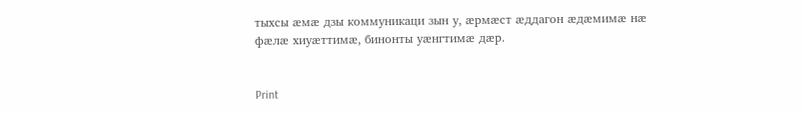тыхсы æмæ дзы коммуникаци зын у, æрмæст æддагон æдæмимæ нæ фæлæ хиуæттимæ, бинонты уæнгтимæ дæр.


Print